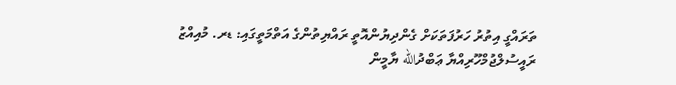ތަރައްގީ އިތުރު ހަރުފަތަކަށް ގެންދިޔުންއޮތީ ރައްޔިތުންގެ އަތްމަތީގައި: ޑރ. މުއިއްޒު
ރައީސުލްޖުމްހޫރިއްޔާ ޢަބްދުالله ޔާމީން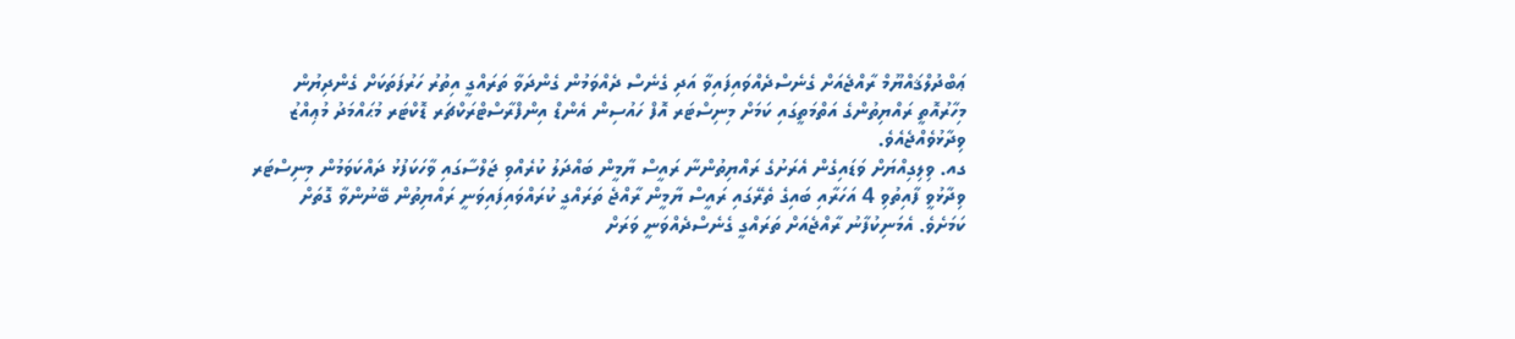ޢަބްދުލްޤައްޔޫމް ރާއްޖެއަށް ގެނެސްދެއްވައިފައިވާ އަދި ގެނެސް ދެއްވަމުން ގެންދަވާ ތަރައްގީ އިތުރު ހަރުފަތަކަށް ގެންދިޔުން މިހާރުއޮތީ ރައްޔިތުންގެ އަތްމަތީގައި ކަމަށް މިނިސްޓަރ އޮފް ހައުސިން އެންޑް އިންފްރާސްޓްރަކްޗަރ ޑޮކްޓަރ މުޙައްމަދު މުޢިއްޒު ވިދާޅުވެއްޖެއެވެ.
ގއ. ވިލިގިއްޔަށް ވަޑައިގެން އެރަށުގެ ރައްޔިތުންނާ ރައީސް ޔާމީން ބައްދަލު ކުރެއްވި ޖަލްސާގައި ވާހަކަފުޅު ދައްކަވަމުން މިނިސްޓަރ ވިދާޅުވީ ފާއިތުވި 4 އަހަރާއި ބައިގެ ތެރޭގައި ރައީސް ޔާމީން ރާއްޖެ ތަރައްގީ ކުރައްވައިފައިވަނީ ރައްޔިތުން ބޭނުންވާ ގޮތަށް ކަމަށެވެ. އެމަނިކުފާނު ރާއްޖެއަށް ތަރައްގީ ގެނެސްދެއްވަނީ ވަރަށް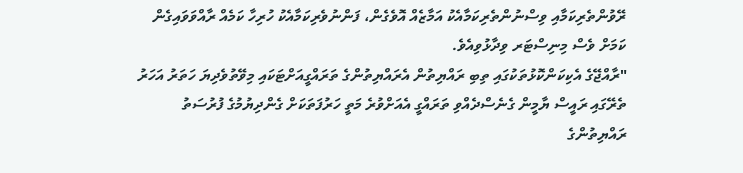ރޭވުންތެރިކަމާއި ވިސްނުންތެރިކަމާއެކު އަމާޒެއް އޮވެގެން، ފަންނުވެރިކަމާއެކު ހުރިހާ ކަމެއް ރާއްވަވައިގެން ކަމަށް ވެސް މިނިސްޓަރ ވިދާޅުވިއެވެ.
"ރާއްޖޭގެ އެކިކަންކޮޅުތަކުގައި ތިބި ރައްޔިތުން އެރައްޔިތުންގެ ތަރައްގީއަށްޓަކައި މިވޭތުވެދިޔަ ހަތަރު އަހަރު ތެރޭގައި ރައީސް ޔާމީން ގެނެސްދެއްވި ތަރައްގީ އެއަށްވުރެ މަތީ ހަރުފަތަކަށް ގެންދިޔުމުގެ ފުރުސަތު ރައްޔިތުންގެ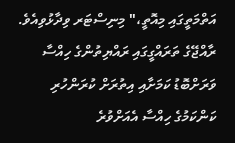އަތްމަތީގައި މިއޮތީ،" މިނިސްޓަރ ވިދާޅުވިއެވެ.
ރާއްޖޭގެ ތަރައްގީގައި ރައްޔިތުންގެ ހިއްސާ ވަރަށްބޮޑު ކަމަށާއި އިތުރަށް ކުރަންހުރި ކަންކަމުގެ ހިއްސާ އެއަށްވުރެ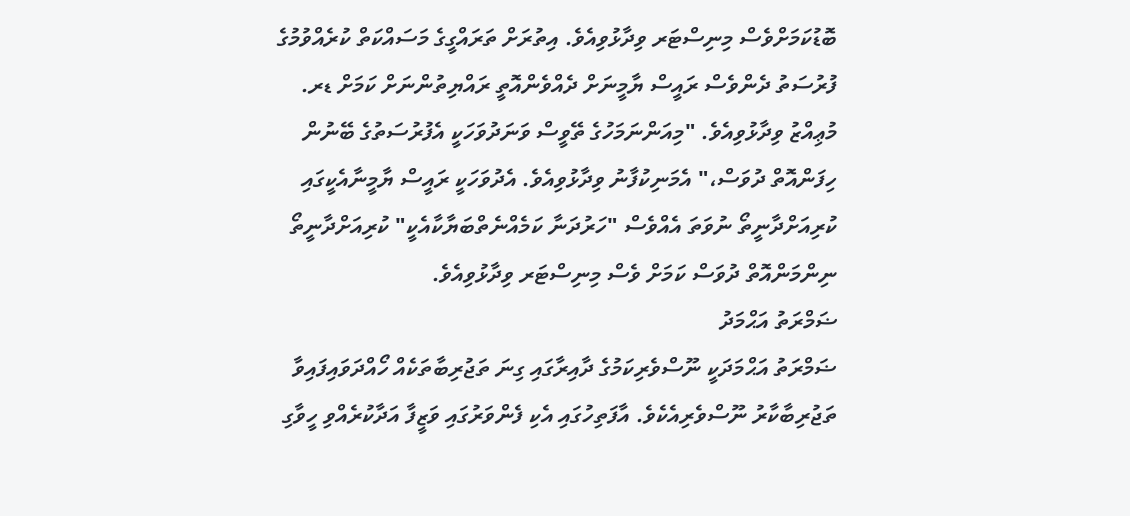ބޮޑުކަމަށްވެސް މިނިސްޓަރ ވިދާޅުވިއެވެ. އިތުރަށް ތަރައްގީގެ މަސައްކަތް ކުރެއްވުމުގެ ފުރުސަތު ދެންވެސް ރައީސް ޔާމީނަށް ދެއްވެންއޮތީ ރައްޔިތުންނަށް ކަމަށް ޑރ. މުޢިއްޒު ވިދާޅުވިއެވެ. "މިއަންނަމަހުގެ ތޭވީސް ވަނަދުވަހަކީ އެފުރުސަތުގެ ބޭނުން ހިފަންއޮތް ދުވަސް،" އެމަނިކުފާނު ވިދާޅުވިއެވެ. އެދުވަހަކީ ރައީސް ޔާމީނާއެކީގައި ކުރިއަށްދާނީތޯ ނުވަތަ އެއްވެސް "ހަރުދަނާ ކަމެއްނެތްބަޔާކާއެކީ" ކުރިއަށްދާނީތޯ ނިންމަންއޮތް ދުވަސް ކަމަށް ވެސް މިނިސްޓަރ ވިދާޅުވިއެވެ.
ޟަމްރަތު އަޙްމަދު
ޟަމްރަތު އަޙްމަދަކީ ނޫސްވެރިކަމުގެ ދާއިރާގައި ގިނަ ތަޖުރިބާތަކެއް ހޯއްދަވައިފައިވާ ތަޖުރިބާކާރު ނޫސްވެރިއެކެވެ. އާފަތިހުގައި އެކި ފެންވަރުގައި ވަޒީފާ އަދާކުރެއްވި ހީވާގި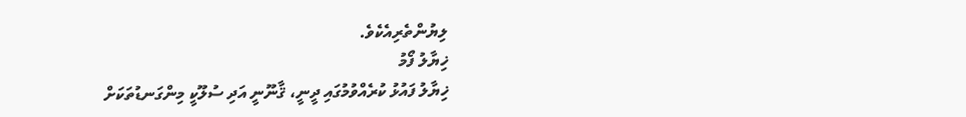ލިޔުންތެރިއެކެވެ.
ޚިޔާލު ފޯމު
ޚިޔާލު ފައުޅު ކުރެއްވުމުގައި ދީނީ، ޤާނޫނީ އަދި ސުލޫކީ މިންގަނޑުތަކަށް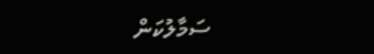ސަމާލުކަން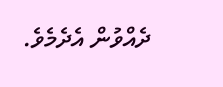ދެއްވުން އެދެމެވެ.